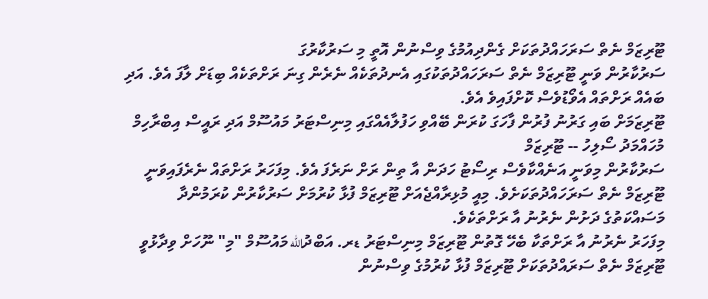ޓޫރިޒަމް ނެތް ސަރަހައްދުތަކަށް ގެންދިއުމުގެ ވިސްނުން އޮތީ މި ސަރުކާރުގަ
ސަރުކާރުން ވަނީ ޓޫރިޒަމް ނެތް ސަރަހައްދުތަކުގައި އެނދުތަކެއް ނެރެން ގިނަ ރަށްތަކެއް ބިޑަށް ލާފަ އެވެ. އަދި ބައެއް ރަށްތައް އެވޯޑުވެސް ކޮށްފައިވެ އެވެ.
ޓޫރިޒަމަށް ބައި ގަރުނު ފުރުން ފާހަގަ ކުރަން ބޭއްވި ހަފުލާއެއްގައި މިނިސްޓަރު މައުސޫމް އަދި ރައީސް އިބްރާހިމް މުހައްމަދު ސޯލިހު -- ޓޫރިޒަމް
ސަރުކާރުން މިވަނީ އަނެއްކާވެސް ރިސޯޓު ހަދަން އާ ތިން ރަށް ނަރެފަ އެވެ. މިފަހަރު ރަށްތައް ނެރެފައިވަނީ ޓޫރިޒަމް ނެތް ސަރަހައްދުތަކަށެވެ. މިއީ މުޅިރާއްޖެއަށް ޓޫރިޒަމް ފުޅާ ކުރުމަށް ސަރުކާރުން ކުރަމުންދާ މަސައްކަތުގެ ދަށުން ނެރުނު އާ ރަށްތަކެވެ.
މިފަހަރު ނެރުނު އާ ރަށްތަކާ ބެހޭ ގޮތުން ޓޫރިޒަމް މިނިސްޓަރު ޑރ. އަބްދުالله މައުސޫމް "މި" ނޫހަށް ވިދާޅުވީ ޓޫރިޒަމް ނެތް ސަރައްދުތަކަށް ޓޫރިޒަމް ފުޅާ ކުރުމުގެ ވިސްނުން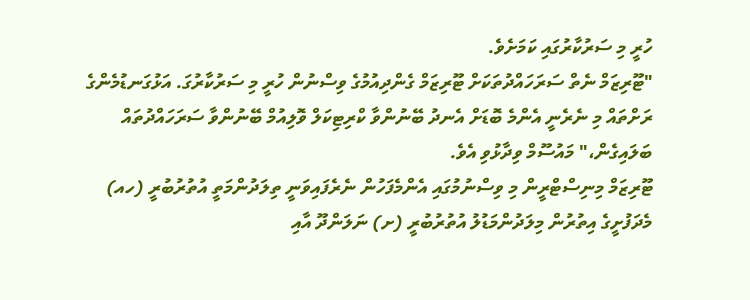ހުރީ މި ސަރުކާރުގައި ކަމަށެވެ.
"ޓޫރިޒަމް ނެތް ސަރަހައްދުތަކަށް ޓޫރިޒަމް ގެންދިއުމުގެ ވިސްނުން ހުރީ މި ސަރުކާރުގަ. އަޅުގަނޑުމެންގެ ރަށްތައް މި ނެރެނީ އެންމެ ބޮޑަށް އެނދު ބޭނުންވާ ކްރިޓިކަލް ވޮލިއުމް ބޭނުންވާ ސަރަހައްދުތައް ބަލައިގެން،" މައުސޫމް ވިދާޅުވި އެވެ.
ޓޫރިޒަމް މިނިސްޓްރީން މި ވިސްނުމުގައި އެންމެފަހުން ނެރެފައިވަނީ ތިލަދުންމަތީ އުތުރުބުރީ (ހއ) މެދަފުށީގެ އިތުރުން މިލަދުންމަޑުލު އުތުރުބުރީ (ށ) ނަލަންދޫ އާއި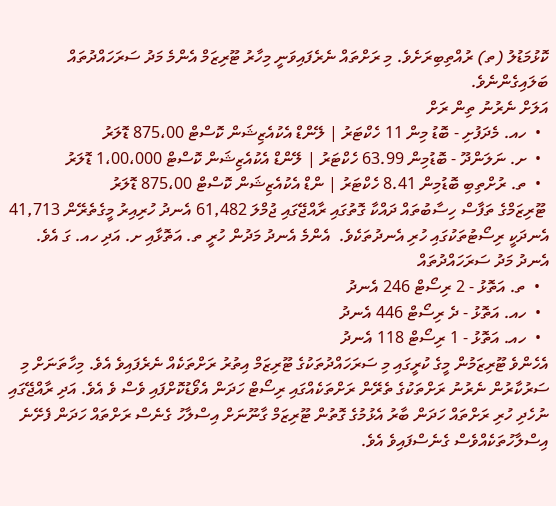ކޮޅުމަޑުލު (ތ) ރުއްތިބިރަށެވެ. މި ރަށްތައް ނެރެފައިވަނީ މިހާރު ޓޫރިޒަމް އެންމެ މަދު ސަރަހައްދުތައް ބަލައިގެންނެވެ.
އަލަށް ނެރުނު ތިން ރަށް
  •  ހއ. މެދަފުށި - ބޮޑު މިން 11 ހެކްޓަރު | ލޭންޑް އެކުއެޒިޝަން ކޮސްޓް 875،00 ޑޮލަރު
  •  ށ. ނަލަންދޫ - ބޮޑުމިން 63.99 ހެކްޓަރު | ލޭންޑް އެކުއެޒިޝަން ކޮސްޓް 1،00،000 ޑޮލަރު
  •  ތ. ރުށްތިބި ބޮޑުމިން 8.41 ހެކްޓަރު | ންޑް އެކުއެޒިޝަން ކޮސްޓް 875،00 ޑޮލަރު
 ޓޫރިޒަމްގެ ތަފާސް ހިސާބުތައް ދައްކާ ގޮތުގައި ރާއްޖޭގައި ޖުމްލަ 61,482 އެނދު ހުރިއިރު މީގެތެރޭން 41,713 އެނދަކީ ރިސޯޓުތަކުގައި ހުރި އެނދުތަކެވެ.  އެންމެ އެނދު މަދުން ހުރީ ތ. އަތޮޅާއި ށ. އަދި ހއ. ގަ އެވެ.
އެނދު މަދު ސަރަހައްދުތައް
  •  ތ. އަތޮޅު - 2 ރިސޯޓް 246 އެނދު
  •  ހއ. އަތޮޅު - ދެ ރިސޯޓް 446 އެނދު
  •  ހއ. އަތޮޅު - 1 ރިސޯޓް 118 އެނދު
އެހެންވެ ޓޫރިޒަމުން މީގެ ކުރީގައި މި ސަރަހައްދުތަކުގެ ޓޫރިޒަމް އިތުރު ރަށްތަކެއް ނެރެފައިވެ އެވެ. މިހާތަނަށް މި ސަރުކާރުން ނެރުނު ރަށްތަކުގެ ތެރޭން ރަށްތަކެއްގައި ރިސޯޓް ހަދަން އެވޯޑުކޮށްފައި ވެސް ވެ އެވެ. އަދި ރާއްޖޭގައި ނުހެދި ހުރި ރަށްތައް ހަދަން ބާރު އެޅުމުގެ ގޮތުން ޓޫރިޒަމް ގާނޫނަށް އިސްލާހު ގެނެސް ރަށްތައް ހަދަން ފެށޭނެ އިސްލާހުތަކެއްވެސް ގެނެސްފައިވެ އެވެ.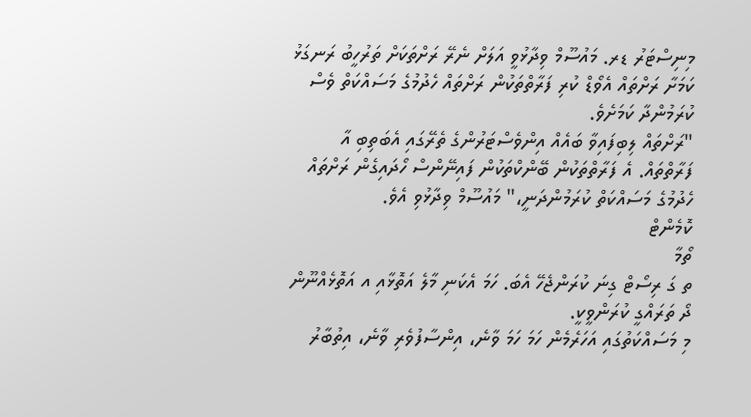މިނިސްޓަރު ޑރ. މައުސޫމް ވިދާޅުވީ އަލަށް ނެރޭ ރަށްތަކަށް ތަރުހީބު ރަނގަޅު ކަމަށާ ރަށްތައް އެވޯޑް ކުރި ފަރާތްތަކުން ރަށްތައް ހެދުމުގެ މަސައްކަތް ވެސް ކުރަމުންދާ ކަމަށެވެ.
"ރަށްތައް ލިބިފައިވާ ބައެއް އިންވެސްޓަރުންގެ ތެރޭގައި އެބަތިބި އާ ފަރާތްތައް. އެ ފަރާތްތަކުން ބޭންކްތަކުން ފައިނޭންސް ހޯދައިގެން ރަށްތައް ހެދުމުގެ މަސައްކަތް ކުރަމުންދަނީ،" މައުސޫމް ވިދާޅުވި އެވެ.
ކޮމެންޓް
ތޯމާ
ތ ގަ ރިސޯޓް ގިނަ ކުރަންޖެހޭ އެބަ. ހަމަ އެކަނި މާލެ އަތޮޅާއި އ އަތޮޅެއްނޫން ދޯ ތަރައްގީ ކުރަންވީކީ.
މި މަސައްކަތުގައި އަހަރެމެން ހަމަ ހަމަ ވާނެ، އިންސާފުވެރި ވާނެ، އިތުބާރު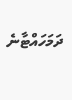ދަމަހައްޓާނެ